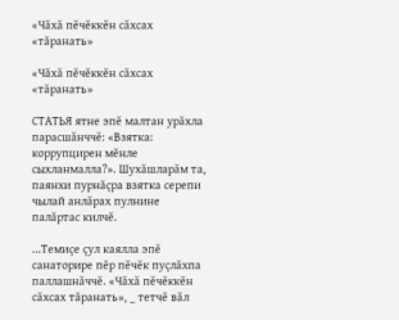«Чăхă пĕчĕккĕн сăхсах «тăранать»

«Чăхă пĕчĕккĕн сăхсах «тăранать»

СТАТЬЯ ятне эпĕ малтан урăхла парасшăнччĕ: «Взятка: коррупцирен мĕнле сыхланмалла?». Шухăшларăм та, паянхи пурнăçра взятка серепи чылай анлăрах пулнине палăртас килчĕ.

...Темиçе çул каялла эпĕ санаторире пĕр пĕчĕк пуçлăхпа паллашнăччĕ. «Чăхă пĕчĕккĕн сăхсах тăранать», _ тетчĕ вăл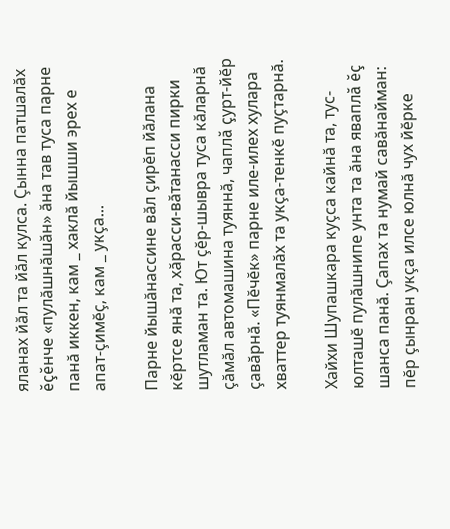яланах йăл та йăл кулса. Çынна патшалăх ĕçĕнче «пулăшнăшăн» ăна тав туса парне панă иккен, кам _ хаклă йышши эрех е апат-çимĕç, кам _ укçа...

Парне йышăнассине вăл çирĕп йăлана кĕртсе янă та, хăрасси-вăтанасси пирки шутламан та. Ют çĕр-шывра туса кăларнă çăмăл автомашина туяннă, чаплă çурт-йĕр çавăрнă. «Пĕчĕк» парне иле-илех хулара хваттер туянмалăх та укçа-тенкĕ пуçтарнă.

Хайхи Шупашкара куçса кайнă та, тус-юлташĕ пулăшнипе унта та ăна яваплă ĕç шанса панă. Çапах та нумай савăнайман: пĕр çынран укçа илсе юлнă чух йĕрке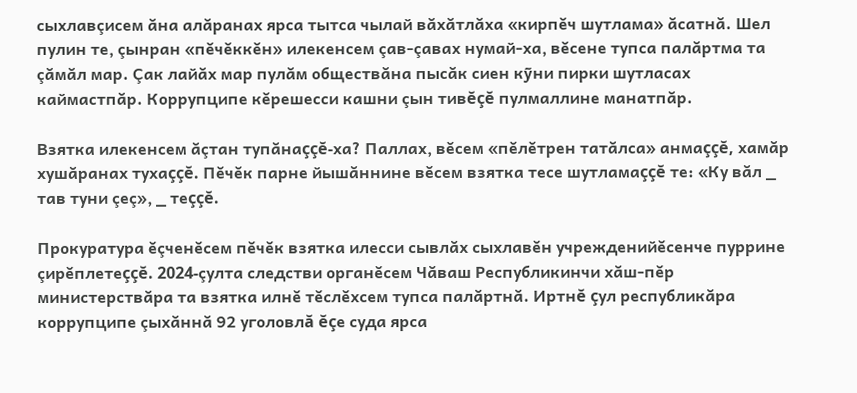сыхлавçисем ăна алăранах ярса тытса чылай вăхăтлăха «кирпĕч шутлама» ăсатнă. Шел пулин те, çынран «пĕчĕккĕн» илекенсем çав-çавах нумай-ха, вĕсене тупса палăртма та çăмăл мар. Çак лайăх мар пулăм обществăна пысăк сиен кỹни пирки шутласах каймастпăр. Коррупципе кĕрешесси кашни çын тивĕçĕ пулмаллине манатпăр.

Взятка илекенсем ăçтан тупăнаççĕ-ха? Паллах, вĕсем «пĕлĕтрен татăлса» анмаççĕ, хамăр хушăранах тухаççĕ. Пĕчĕк парне йышăннине вĕсем взятка тесе шутламаççĕ те: «Ку вăл _ тав туни çеç», _ теççĕ.

Прокуратура ĕçченĕсем пĕчĕк взятка илесси сывлăх сыхлавĕн учрежденийĕсенче пуррине çирĕплетеççĕ. 2024-çулта следстви органĕсем Чăваш Республикинчи хăш-пĕр министерствăра та взятка илнĕ тĕслĕхсем тупса палăртнă. Иртнĕ çул республикăра коррупципе çыхăннă 92 уголовлă ĕçе суда ярса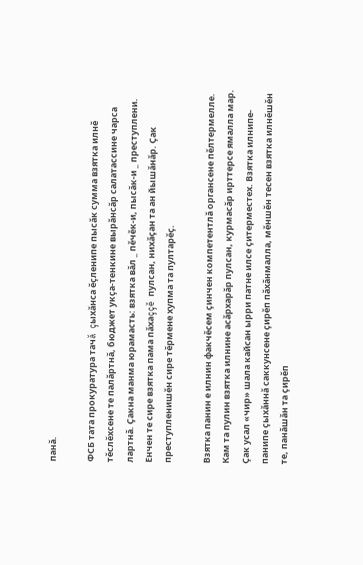панă.

ФСБ тата прокуратура тачă çыхăнса ĕçленипе пысăк сумма взятка илнĕ тĕслĕхсене те палăртнă, бюджет укçа-тенкине вырăнсăр салатассине чарса лартнă. Çакна манма юрамасть: взятка вăл _ пĕчĕк-и, пысăк-и _ преступлени. Енчен те сире взятка пама пăхаççĕ пулсан, нихăçан та ан йышăнăр. Çак преступленишĕн сире тĕрмене хупма та пултарĕç.

Взятка панин е илнин факчĕсем çинчен компетентлă органсене пĕлтермелле. Кам та пулин взятка илнине асăрхарăр пулсан, курмасăр ирттерсе ямалла мар. Çак усал «чир» шала кайсан ырри патне илсе çитерместех. Взятка илнипе-панипе çыхăннă саккунсене çирĕп пăхăнмалла, мĕншĕн тесен взятка илнĕшĕн те, панăшăн та çирĕп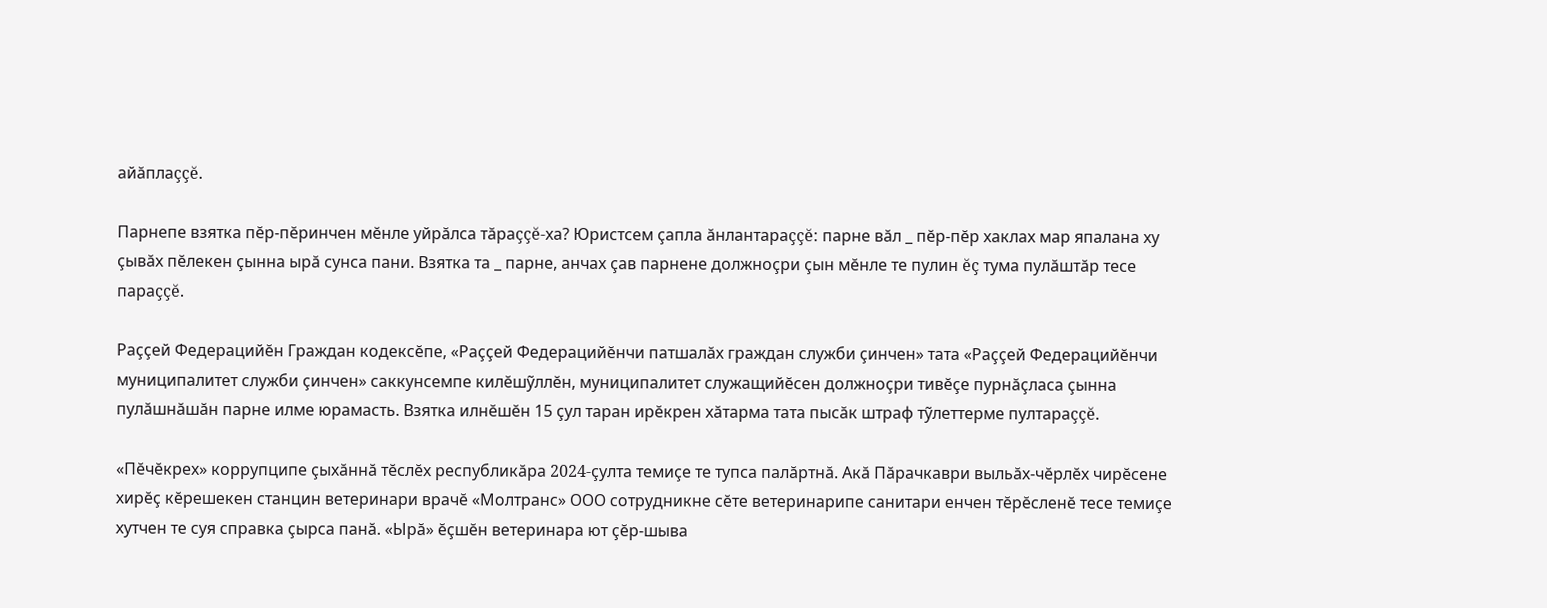айăплаççĕ.

Парнепе взятка пĕр-пĕринчен мĕнле уйрăлса тăраççĕ-ха? Юристсем çапла ăнлантараççĕ: парне вăл _ пĕр-пĕр хаклах мар япалана ху çывăх пĕлекен çынна ырă сунса пани. Взятка та _ парне, анчах çав парнене должноçри çын мĕнле те пулин ĕç тума пулăштăр тесе параççĕ.

Раççей Федерацийĕн Граждан кодексĕпе, «Раççей Федерацийĕнчи патшалăх граждан служби çинчен» тата «Раççей Федерацийĕнчи муниципалитет служби çинчен» саккунсемпе килĕшỹллĕн, муниципалитет служащийĕсен должноçри тивĕçе пурнăçласа çынна пулăшнăшăн парне илме юрамасть. Взятка илнĕшĕн 15 çул таран ирĕкрен хăтарма тата пысăк штраф тỹлеттерме пултараççĕ.

«Пĕчĕкрех» коррупципе çыхăннă тĕслĕх республикăра 2024-çулта темиçе те тупса палăртнă. Акă Пăрачкаври выльăх-чĕрлĕх чирĕсене хирĕç кĕрешекен станцин ветеринари врачĕ «Молтранс» ООО сотрудникне сĕте ветеринарипе санитари енчен тĕрĕсленĕ тесе темиçе хутчен те суя справка çырса панă. «Ырă» ĕçшĕн ветеринара ют çĕр-шыва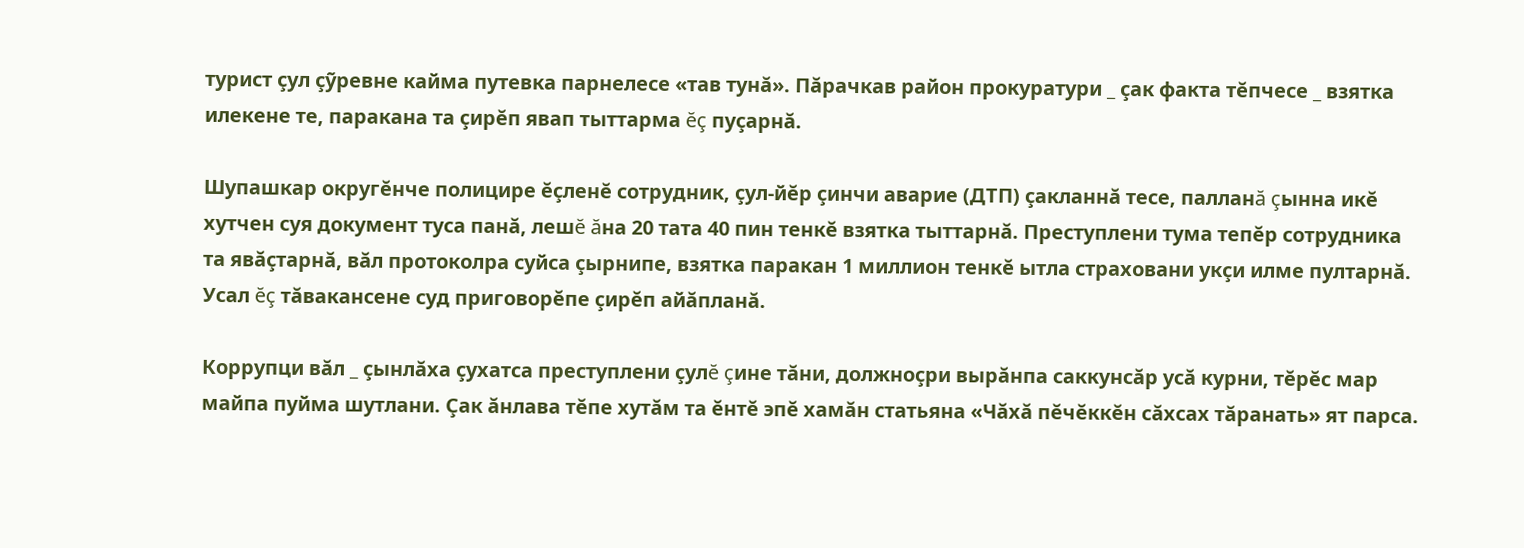турист çул çỹревне кайма путевка парнелесе «тав тунă». Пăрачкав район прокуратури _ çак факта тĕпчесе _ взятка илекене те, паракана та çирĕп явап тыттарма ĕç пуçарнă.

Шупашкар округĕнче полицире ĕçленĕ сотрудник, çул-йĕр çинчи аварие (ДТП) çакланнă тесе, палланă çынна икĕ хутчен суя документ туса панă, лешĕ ăна 20 тата 40 пин тенкĕ взятка тыттарнă. Преступлени тума тепĕр сотрудника та явăçтарнă, вăл протоколра суйса çырнипе, взятка паракан 1 миллион тенкĕ ытла страховани укçи илме пултарнă. Усал ĕç тăвакансене суд приговорĕпе çирĕп айăпланă.

Коррупци вăл _ çынлăха çухатса преступлени çулĕ çине тăни, должноçри вырăнпа саккунсăр усă курни, тĕрĕс мар майпа пуйма шутлани. Çак ăнлава тĕпе хутăм та ĕнтĕ эпĕ хамăн статьяна «Чăхă пĕчĕккĕн сăхсах тăранать» ят парса.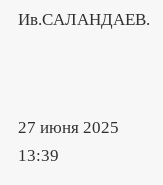Ив.САЛАНДАЕВ.



27 июня 2025
13:39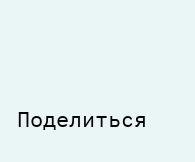Поделиться